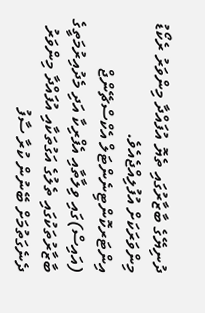ދުނިޔޭގެ ބާޒާރުގައި ތެޔޮ އުފައްދާ މިންވަރު ރެކޯޑު މިންވަރަކަށް އުފުލިއްޖެއެވެ. އިންޓަރކޮންޓިނެންޓަލް އެކްސްޗޭންޖް (އައިސް)ގައި ވިލާތާއި އެފްރިކާ އަދި މެދުއިރުމަތީގެ ބާޒާރުތަކުގައި ތެލުގެ އަގުތަކާއި އުފައްދާ މިންވަރު ދެނެގަތުމަށް ބޭނުން ކުރާ ސާފު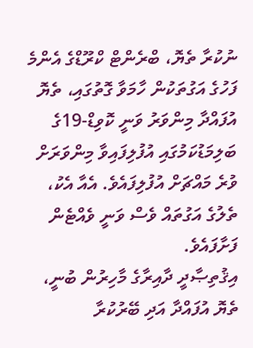ނުކުރާ ތެޔޮ، ބްރެންޓް ކްރޫޑްގެ އެންމެ ފަހުގެ އަގުތަކުން ހާމަވާ ގޮތުގައި، ތެޔޮ އުފައްދާ މިންވަރު ވަނީ ކޮވިޑް-19ގެ ބަލިމަޑުކަމުގައި އުފުލިފައިވާ މިންވަރަށް ވުރެ މައްޗަށް އުފުލިފައެވެ. އެއާ އެކު، ތެލުގެ އަގުތައް ވެސް ވަނީ ވެއްޓެން ފަށާފައެވެ.
އިޤުތިޞާދީ ދާއިރާގެ މާހިރުން ބުނީ، ތެޔޮ އުފައްދާ އަދި ބޭރުކުރާ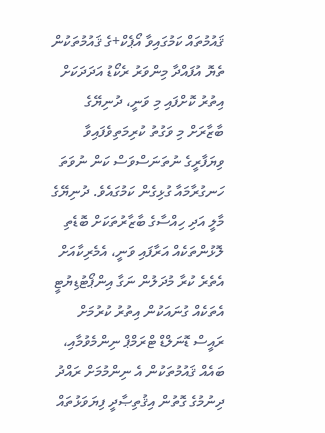ޤައުމުތައް ކަމުގައިވާ އޯޕެކް+ގެ ޤައުމުތަކުން ތެޔޮ އުފައްދާ މިންވަރު ރެކޯޑު އަދަދަކަށް އިތުރު ކޮށްފައި މި ވަނީ، ދުނިޔޭގެ ބާޒާރަށް މި ވަގުތު ކުރިމަތިވެފައިވާ ވިޔަފާރީގެ ނުތަނަސްވަސް ކަން ނުވަތަ ހަނގުރާމައާ ގުޅިގެން ކަމުގައެވެ. ދުނިޔޭގެ މާލީ އަދި ހިއްސާގެ ބާޒާރުތަކަށް ބޮޑެތި ލޮޅުންތަކެއް އަރާފައި ވަނީ، އެމެރިކާއަށް އެތެރެ ކުރާ މުދަލުން ނަގާ އިންޕޯޓުޑިޔުޓީ އެތަކެއް ގުނައަކުން އިތުރު ކުރުމަށް ރައީސް ޑޮނަލްޑް ޓްރަމްޕް ނިންމެވުމާއި، ބައެއް ޤައުމުތަކުން އެ ނިންމުމަށް ރައްދު ދިނުމުގެ ގޮތުން އިޤުތިޞާދީ ފިޔަވަޅުތައް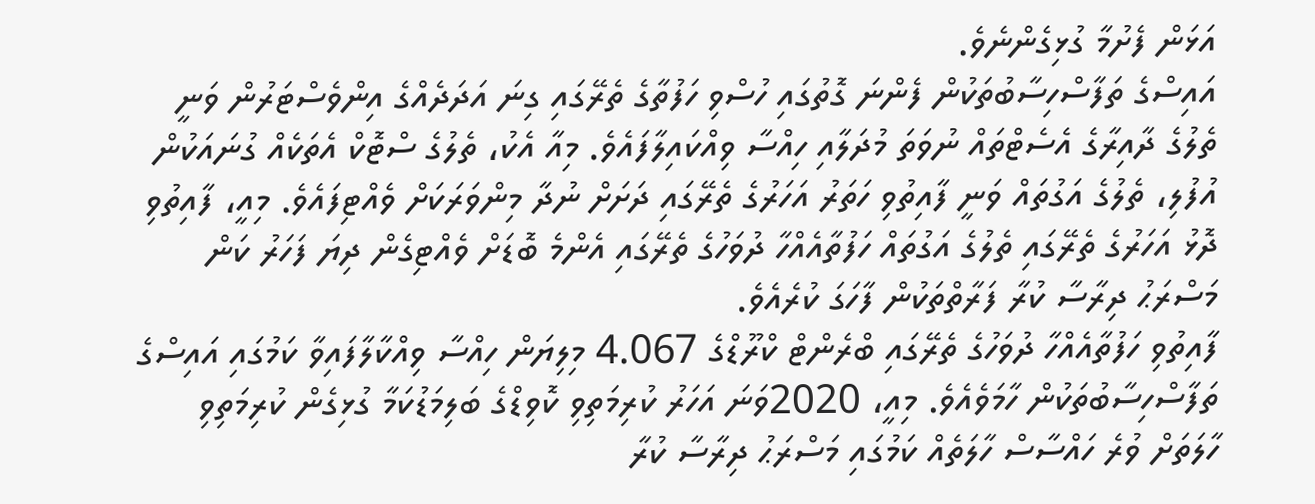އަޅަން ފެށުމާ ގުޅިގެންނެވެ.
އައިސްގެ ތަފާސްހިސާބުތަކުން ފެންނަ ގޮތުގައި ހުސްވި ހަފުތާގެ ތެރޭގައި ގިނަ އަދަދެއްގެ އިންވެސްޓަރުން ވަނީ ތެލުގެ ދާއިރާގެ އެސެޓްތައް ނުވަތަ މުދަލާއި ހިއްސާ ވިއްކައިލާފައެވެ. މިއާ އެކު، ތެލުގެ ސްޓޮކް އެތަކެއް ގުނައަކުން އުފުލި، ތެލުގެ އަގުތައް ވަނީ ފާއިތުވި ހަތަރު އަހަރުގެ ތެރޭގައި ދަށަށް ނުދާ މިންވަރަކަށް ވެއްޓިފައެވެ. މިއީ، ފާއިތުވި ދޮޅު އަހަރުގެ ތެރޭގައި ތެލުގެ އަގުތައް ހަފުތާއެއްހާ ދުވަހުގެ ތެރޭގައި އެންމެ ބޮޑަށް ވެއްޓިގެން ދިޔަ ފަހަރު ކަން މަސްރަޙު ދިރާސާ ކުރާ ފަރާތްތަކުން ފާހަގަ ކުރެއެވެ.
ފާއިތުވި ހަފުތާއެއްހާ ދުވަހުގެ ތެރޭގައި ބްރެންޓް ކްރޫޑްގެ 4.067 މިލިޔަން ހިއްސާ ވިއްކާލާފައިވާ ކަމުގައި އައިސްގެ ތަފާސްހިސާބުތަކުން ހާމަވެއެވެ. މިއީ، 2020ވަނަ އަހަރު ކުރިމަތިވި ކޮވިޑްގެ ބަލިމަޑުކަމާ ގުޅިގެން ކުރިމަތިވި ހާލަތަށް ވުރެ ހައްސާސް ހާލަތެއް ކަމުގައި މަސްރަޙު ދިރާސާ ކުރާ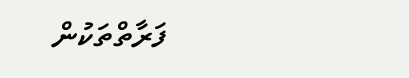ފަރާތްތަކުން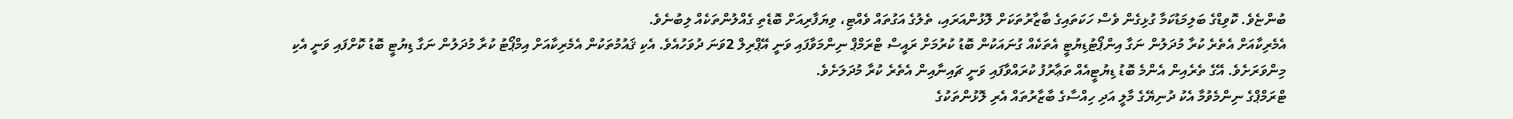ބުންޏެވެ. ކޮވިޑްގެ ބަލިމަޑުކަމާ ގުޅިގެން ވެސް ހަކަތައިގެ ބާޒާރުތަކަށް ލޮޅުންއަރައި، ތެލުގެ އަގުތައް ވެއްޓި، ވިޔަފާރިއަށް ބޮޑެތި ގެއްލުންތަކެއް ލިބުނެވެ.
އެމެރިކާއަށް އެތެރެ ކުރާ މުދަލުން ނަގާ އިންޕޯޓުޑިޔުޓީ އެތަކެއް ގުނައަކުން ބޮޑު ކުރުމަށް ރައީސް ޓްރަމްޕް ނިންމަވާފައި ވަނީ އޭޕްރިލް 2ވަނަ ދުވަހުއެވެ. އެކި ޤައުމުތަކުން އެމެރިކާއަށް އިމްޕޯޓު ކުރާ މުދަލުން ނަގާ ޑިޔުޓީ ބޮޑު ކޮށްފައި ވަނީ އެކި މިންވަރަށެވެ. އޭގެ ތެރެއިން އެންމެ ބޮޑު ޑިޔުޓީއެއް ތަޢާރުފު ކުރައްވާފައި ވަނީ ޗައިނާއިން އެތެރެ ކުރާ މުދަލަށެވެ.
ޓްރަމްޕްގެ ނިންމެވުމާ އެކު ދުނިޔޭގެ މާލީ އަދި ހިއްސާގެ ބާޒާރުތައް އެރި ލޮޅުންތަކުގެ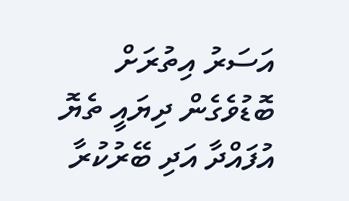އަސަރު އިތުރަށް ބޮޑުވެގެން ދިޔައީ ތެޔޮ އުފައްދާ އަދި ބޭރުކުރާ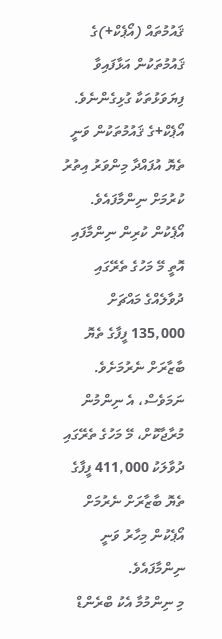ޤައުމުތައް (އޯޕެކް+)ގެ ޤައުމުތަކުން އަޅާފައިވާ ފިޔަވަޅުތަކާ ގުޅިގެންނެވެ. އޯޕެކް+ގެ ޤައުމުތަކުން ވަނީ ތެޔޮ އުފައްދާ މިންވަރު އިތުރު ކުރުމަށް ނިންމާފައެވެ. އޯޕެކުން ކުރިން ނިންމާފައި އޮތީ މޭ މަހުގެ ތެރޭގައި ދުވާލެއްގެ މައްޗަށް 135,000 ފީފާގެ ތެޔޮ ބާޒާރަށް ނެރުމަށެވެ. ނަމަވެސް، އެ ނިންމުން މުރާޖާކޮށް، މޭ މަހުގެ ތެރޭގައި ދުވާލަކު 411,000 ފީފާގެ ތެޔޮ ބާޒާރަށް ނެރުމަށް އޯޕެކުން މިހާރު ވަނީ ނިންމާފައެވެ.
މި ނިންމުމާ އެކު ބްރެންޑް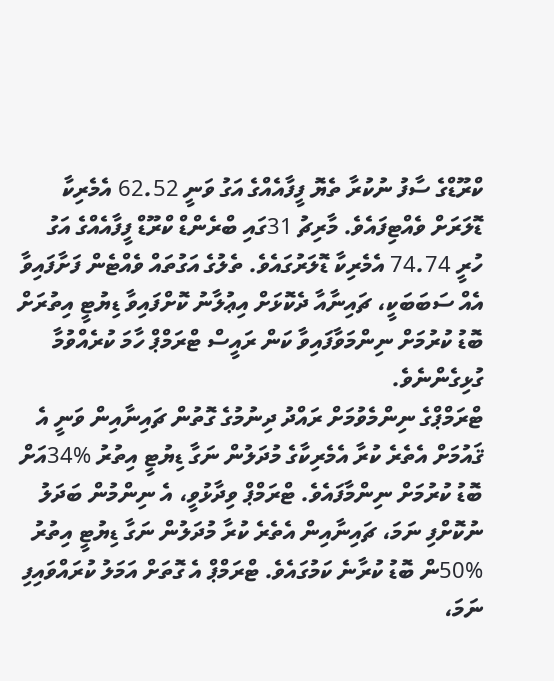ކްރޫޑްގެ ސާފު ނުކުރާ ތެޔޮ ފީފާއެއްގެ އަގު ވަނީ 62.52 އެމެރިކާ ޑޮލަރަށް ވެއްޓިފައެވެ. މާރިޗު 31ގައި ބްރެންޑް ކްރޫޑް ފީފާއެއްގެ އަގު ހުރީ 74.74 އެމެރިކާ ޑޮލަރުގައެވެ. ތެލުގެ އަގުތައް ވެއްޓެން ފަށާފައިވާ އެއް ސަބަބަކީ، ޗައިނާއާ ދެކޮޅަށް އިޢުލާނު ކޮށްފައިވާ ޑިޔުޓީ އިތުރަށް ބޮޑު ކުރުމަށް ނިންމަވާފައިވާ ކަން ރައީސް ޓްރަމްޕް ހާމަ ކުރެއްވުމާ ގުޅިގެންނެވެ.
ޓްރަމްޕްގެ ނިންމެވުމަށް ރައްދު ދިނުމުގެ ގޮތުން ޗައިނާއިން ވަނީ އެ ޤައުމަށް އެތެރެ ކުރާ އެމެރިކާގެ މުދަލުން ނަގާ ޑިޔުޓީ އިތުރު %34އަށް ބޮޑު ކުރުމަށް ނިންމާފައެވެ. ޓްރަމްޕް ވިދާޅުވީ، އެ ނިންމުން ބަދަލު ނުކޮށްފި ނަމަ، ޗައިނާއިން އެތެރެ ކުރާ މުދަލުން ނަގާ ޑިޔުޓީ އިތުރު %50ން ބޮޑު ކުރާނެ ކަމުގައެވެ. ޓްރަމްޕް އެ ގޮތަށް އަމަލު ކުރައްވައިފި ނަމަ،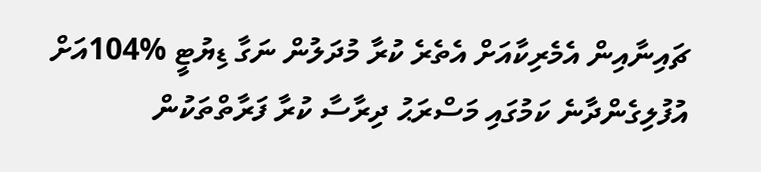ޗައިނާއިން އެމެރިކާއަށް އެތެރެ ކުރާ މުދަލުން ނަގާ ޑިޔުޓީ %104އަށް އުފުލިގެންދާނެ ކަމުގައި މަސްރަޙު ދިރާސާ ކުރާ ފަރާތްތަކުން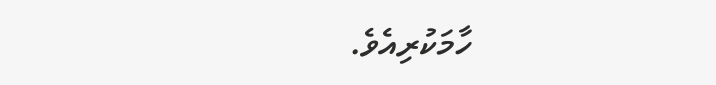ހާމަކުރިއެވެ.